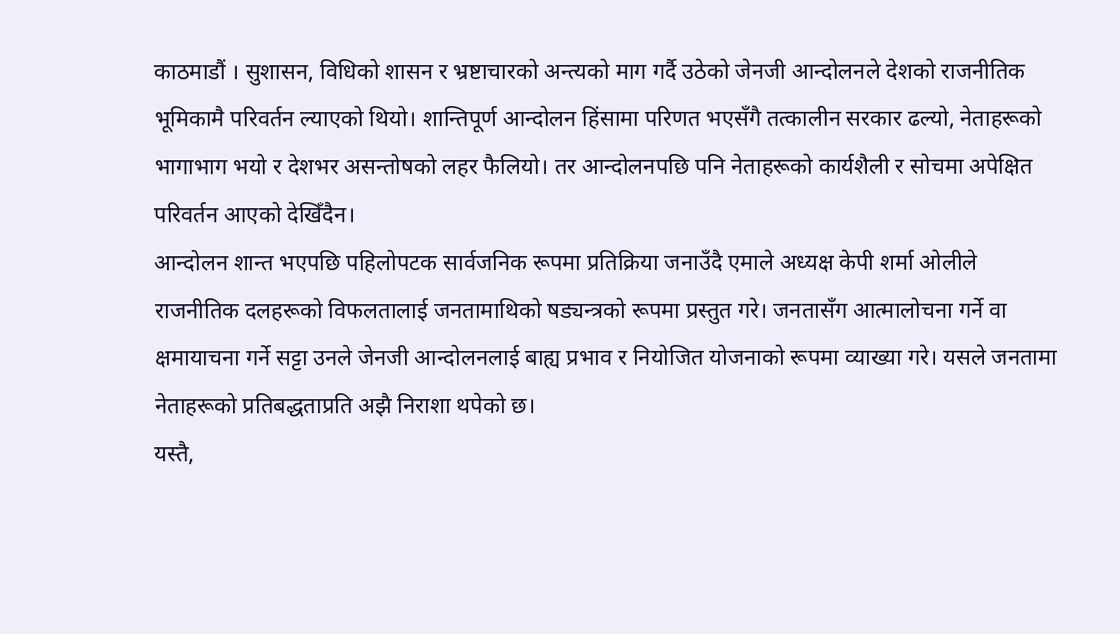काठमाडौं । सुशासन, विधिको शासन र भ्रष्टाचारको अन्त्यको माग गर्दै उठेको जेनजी आन्दोलनले देशको राजनीतिक भूमिकामै परिवर्तन ल्याएको थियो। शान्तिपूर्ण आन्दोलन हिंसामा परिणत भएसँगै तत्कालीन सरकार ढल्यो, नेताहरूको भागाभाग भयो र देशभर असन्तोषको लहर फैलियो। तर आन्दोलनपछि पनि नेताहरूको कार्यशैली र सोचमा अपेक्षित परिवर्तन आएको देखिँदैन।
आन्दोलन शान्त भएपछि पहिलोपटक सार्वजनिक रूपमा प्रतिक्रिया जनाउँदै एमाले अध्यक्ष केपी शर्मा ओलीले राजनीतिक दलहरूको विफलतालाई जनतामाथिको षड्यन्त्रको रूपमा प्रस्तुत गरे। जनतासँग आत्मालोचना गर्ने वा क्षमायाचना गर्ने सट्टा उनले जेनजी आन्दोलनलाई बाह्य प्रभाव र नियोजित योजनाको रूपमा व्याख्या गरे। यसले जनतामा नेताहरूको प्रतिबद्धताप्रति अझै निराशा थपेको छ।
यस्तै,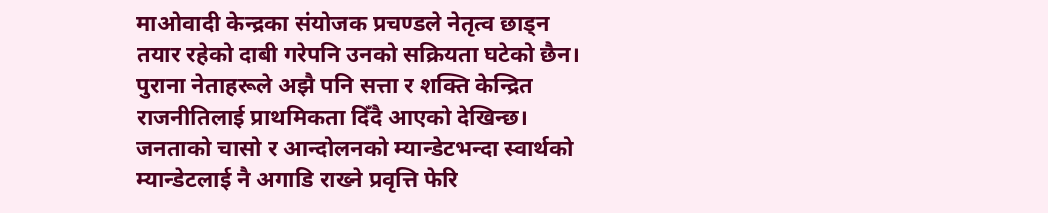माओवादी केन्द्रका संयोजक प्रचण्डले नेतृत्व छाड्न तयार रहेको दाबी गरेपनि उनको सक्रियता घटेको छैन। पुराना नेताहरूले अझै पनि सत्ता र शक्ति केन्द्रित राजनीतिलाई प्राथमिकता दिँदै आएको देखिन्छ। जनताको चासो र आन्दोलनको म्यान्डेटभन्दा स्वार्थको म्यान्डेटलाई नै अगाडि राख्ने प्रवृत्ति फेरि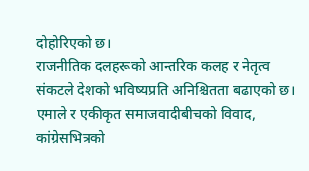दोहोरिएको छ।
राजनीतिक दलहरूको आन्तरिक कलह र नेतृत्व संकटले देशको भविष्यप्रति अनिश्चितता बढाएको छ। एमाले र एकीकृत समाजवादीबीचको विवाद, कांग्रेसभित्रको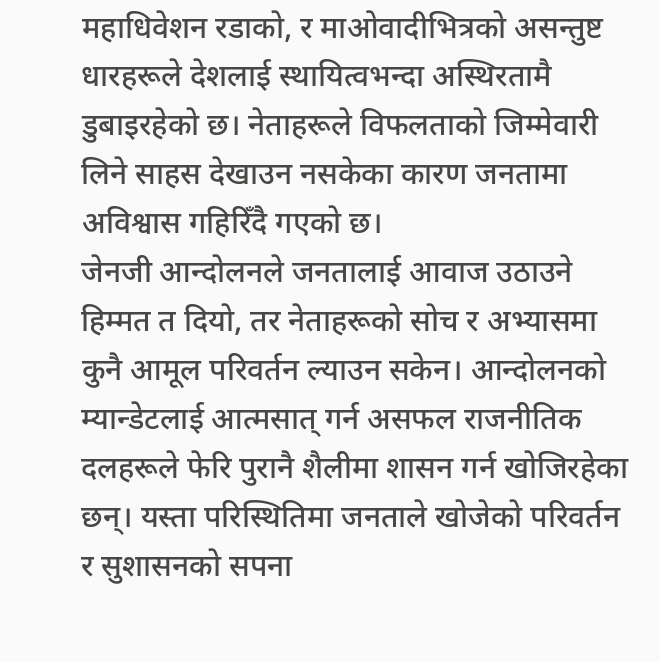महाधिवेशन रडाको, र माओवादीभित्रको असन्तुष्ट धारहरूले देशलाई स्थायित्वभन्दा अस्थिरतामै डुबाइरहेको छ। नेताहरूले विफलताको जिम्मेवारी लिने साहस देखाउन नसकेका कारण जनतामा अविश्वास गहिरिँदै गएको छ।
जेनजी आन्दोलनले जनतालाई आवाज उठाउने हिम्मत त दियो, तर नेताहरूको सोच र अभ्यासमा कुनै आमूल परिवर्तन ल्याउन सकेन। आन्दोलनको म्यान्डेटलाई आत्मसात् गर्न असफल राजनीतिक दलहरूले फेरि पुरानै शैलीमा शासन गर्न खोजिरहेका छन्। यस्ता परिस्थितिमा जनताले खोजेको परिवर्तन र सुशासनको सपना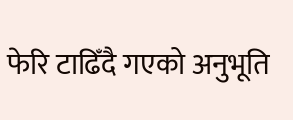फेरि टाढिँदै गएको अनुभूति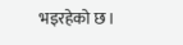भइरहेको छ।